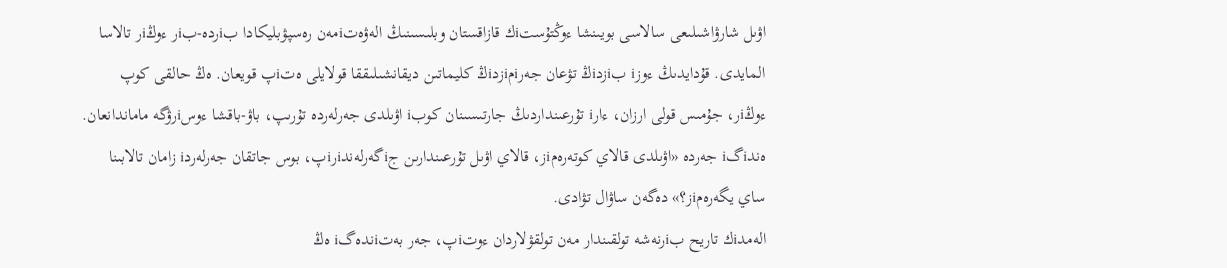اۋىل شارۋاشىلىعى سالاسى بويىنشا ءوڭتۇستiك قازاقستان وبلىسىنىڭ الەۋەتiمەن رەسپۋبليكادا بiردە-بiر ءوڭiر تالاسا المايدى. قۇدايدىڭ ءوزi بiزدiڭ تۋعان جەرiمiزدiڭ كليماتىن ديقانشىلىققا قولايلى ەتiپ قويعان. ەڭ حالقى كوپ ءوڭiر، جۇمىس قولى ارزان، ءارi تۇرعىنداردىڭ جارتىسىنان كوبi اۋىلدى جەرلەردە تۇرىپ، باۋ-باقشا ءوسiرۋگە ماماندانعان.
ەندiگi جەردە «اۋىلدى قالاي كوتەرەمiز، قالاي اۋىل تۇرعىندارىن جiگەرلەندiرiپ، بوس جاتقان جەرلەردi زامان تالابىنا ساي يگەرەمiز؟» دەگەن ساۋال تۋادى.
الەمدiك تاريح بiرنەشە تولقىندار مەن تولقۋلاردان ءوتiپ، جەر بەتiندەگi ەڭ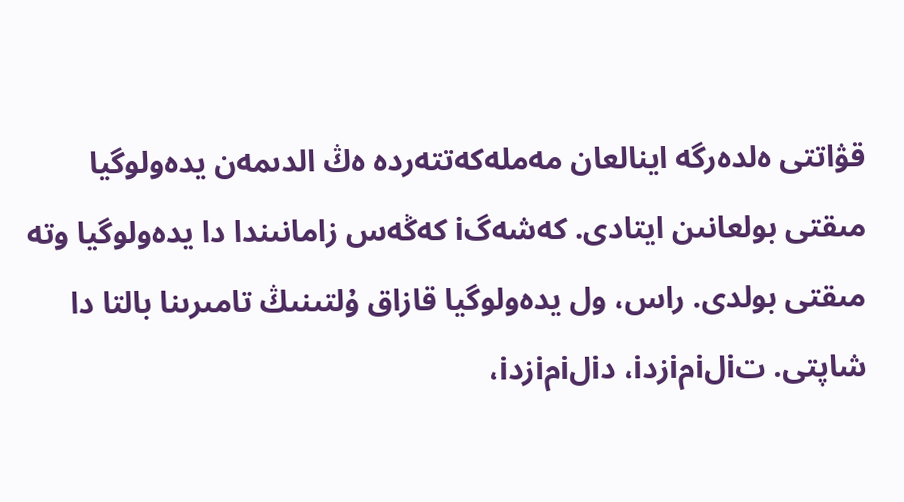قۋاتتى ەلدەرگە اينالعان مەملەكەتتەردە ەڭ الدىمەن يدەولوگيا مىقتى بولعانىن ايتادى. كەشەگi كەڭەس زامانىندا دا يدەولوگيا وتە مىقتى بولدى. راس، ول يدەولوگيا قازاق ۇلتىنىڭ تامىرىنا بالتا دا شاپتى. تiلiمiزدi، دiلiمiزدi،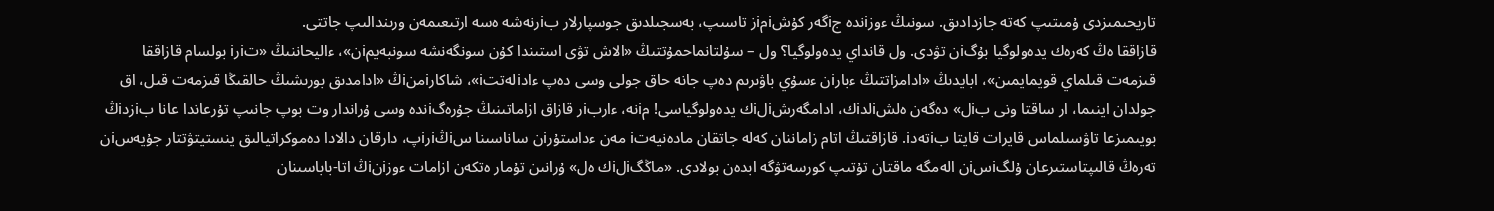تاريحىمىزدى ۇمىتىپ كەتە جازدادىق. سونىڭ ءوزiندە جiگەر كۇشiمiز تاسىپ، بەسجىلدىق جوسپارلار بiرنەشە ەسە ارتىعىمەن ورىندالىپ جاتتى.
قازاققا ەڭ كەرەك يدەولوگيا بۇگiن تۋدى. ول قانداي يدەولوگيا؟ ول – سۇلتانماحمۇتتىڭ «الاش تۋى استىندا كۇن سونگەنشە سونبەيمiن»، ءاليحاننىڭ «تiرi بولسام قازاققا قىزمەت قىلماي قويمايمىن»، ابايدىڭ «ادامزاتتىڭ ءبارiن ءسۇي باۋىرىم دەپ جانە حاق جولى وسى دەپ ءادiلەتتi»، شاكارiمنiڭ «ادامدىق بورىشىڭ حالقىڭا قىزمەت قىل، اق جولدان اينىما، ار ساقتا ونى بiل» دەگەن ەلشiلدiك، ادامگەرشiلiك يدەولوگياسى! مiنە، ءاربiر قازاق ازاماتىنىڭ جۇرەگiندە وسى ۇراندار وت بوپ جانىپ تۇرعاندا عانا بiزدiڭ بويىمىزعا تاۋسىلماس قايرات قايتا بiتەدi. قازاقتىڭ اتام زاماننان كەلە جاتقان مادەنيەتi مەن ءداستۇرiن ساناسىنا سiڭiرiپ، دارقان دالادا دەموكراتيالىق ينستيتۋتتار جۇيەسiن تەرەڭ قالىپتاستىرعان ۇلگiسiن الەمگە ماقتان تۇتىپ كورسەتۋگە ابدەن بولادى. «ماڭگiلiك ەل» ۇرانىن تۇمار ەتكەن ازامات ءوزiنiڭ اتا-باباسىنان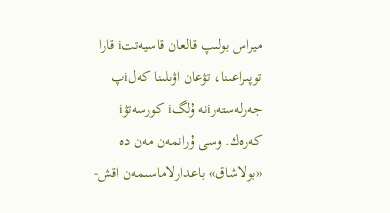ميراس بولىپ قالعان قاسيەتتi قارا توپىراعىنا، تۋعان اۋىلىنا كەلiپ جەرلەستەرiنە ۇلگi كورسەتۋi كەرەك. وسى ۇرانمەن مەن دە «بولاشاق» باعدارلاماسىمەن اقش-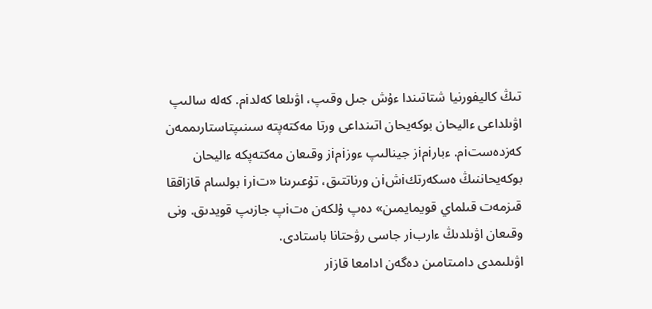تىڭ كاليفورنيا شتاتىندا ءۇش جىل وقىپ، اۋىلعا كەلدiم. كەلە سالىپ اۋىلداعى ءاليحان بوكەيحان اتىنداعى ورتا مەكتەپتە سىنىپتاستارىممەن كەزدەستiم. ءبارiمiز جينالىپ ءوزiمiز وقىعان مەكتەپكە ءاليحان بوكەيحاننىڭ ەسكەرتكiشiن ورناتتىق، تۇعىرىنا «تiرi بولسام قازاققا قىزمەت قىلماي قويمايمىن» دەپ ۇلكەن ەتiپ جازىپ قويدىق. ونى وقىعان اۋىلدىڭ ءاربiر جاسى رۋحتانا باستادى.
اۋىلىمدى دامىتامىن دەگەن ادامعا قازiر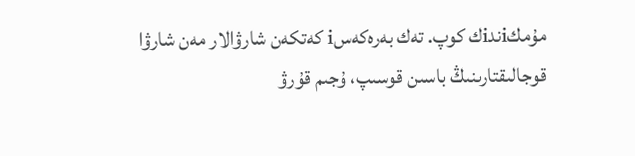مۇمكiندiك كوپ. تەك بەرەكەسi كەتكەن شارۋالار مەن شارۋا قوجالىقتارىنىڭ باسىن قوسىپ، ۇجىم قۇرۋ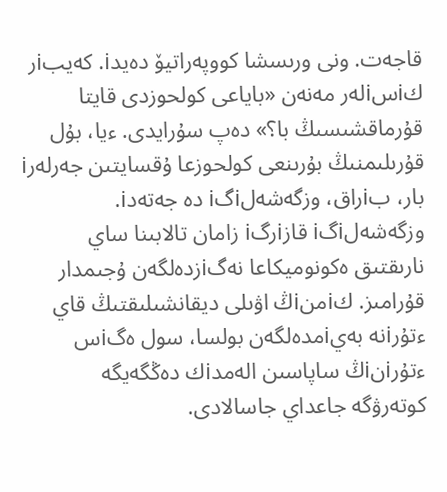قاجەت. ونى ورىسشا كووپەراتيۆ دەيدi. كەيبiر كiسiلەر مەنەن «باياعى كولحوزدى قايتا قۇرماقشىسىڭ با؟» دەپ سۇرايدى. ءيا، بۇل قۇرىلىمنىڭ بۇرىنعى كولحوزعا ۇقسايتىن جەرلەرi بار، بiراق، وزگەشەلiگi دە جەتەدi. وزگەشەلiگi قازiرگi زامان تالابىنا ساي نارىقتىق ەكونوميكاعا نەگiزدەلگەن ۇجىمدار قۇرامىز. كiمنiڭ اۋىلى ديقانشىلىقتىڭ قاي ءتۇرiنە بەيiمدەلگەن بولسا، سول ەگiس ءتۇرiنiڭ ساپاسىن الەمدiك دەڭگەيگە كوتەرۋگە جاعداي جاسالادى.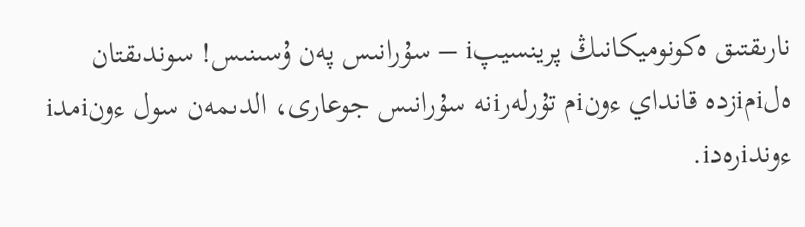نارىقتىق ەكونوميكانىڭ پرينسيپi – سۇرانىس پەن ۇسىنىس! سوندىقتان ەلiمiزدە قانداي ءونiم تۇرلەرiنە سۇرانىس جوعارى، الدىمەن سول ءونiمدi ءوندiرەدi.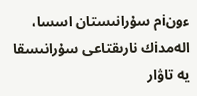ءونiم سۇرانىستان اسسا، الەمدiك نارىقتاعى سۇرانىسقا يە تاۋار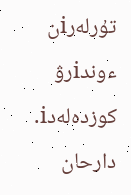تۇرلەرiن ءوندiرۋ كوزدەلەدi.
دارحان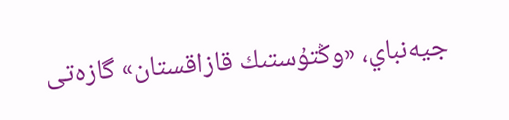جيەنباي، «وڭتۇستىك قازاقستان» گازەتى